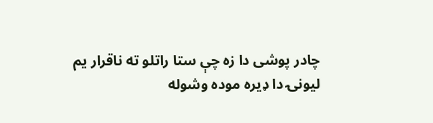چادر پوشی دا زه چې ستا راتلو ته ناقرار یم لیونۍ دا ډیره موده وشوله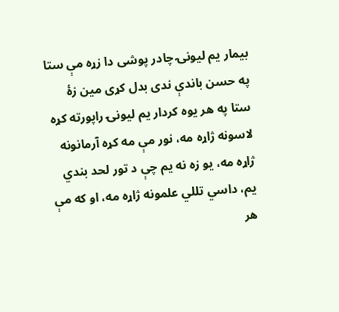بیمار یم لیونۍ چادر پوشی دا زړه مې ستا په حسن باندې ندی بدل کړی مین زۀ ستا په هر یوه کردار یم لیونۍ راپورته کړه لاسونه ژاړه مه، نور مې مه کړه آرمانونه ژاړه مه، یو زه نه یم چې د تور لحد بندي یم، داسي تللي علمونه ژاړه مه، او که مې هر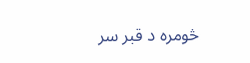څومره د قبر سر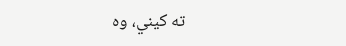ته کیني، وه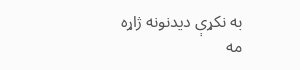به نکړې دیدنونه ژاړه مه